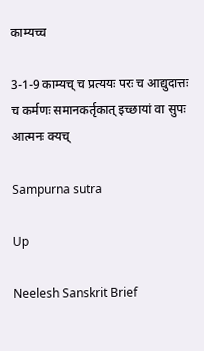काम्यच्च

3-1-9 काम्यच् च प्रत्ययः परः च आद्युदात्तः च कर्मणः समानकर्तृकात् इच्छायां वा सुपः आत्मनः क्यच्

Sampurna sutra

Up

Neelesh Sanskrit Brief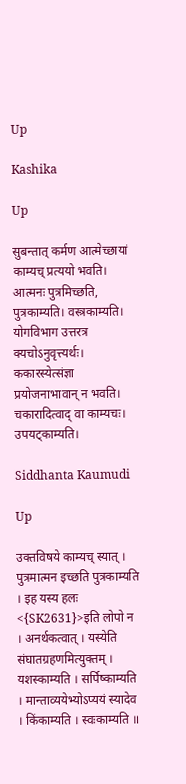Up

Kashika

Up

सुबन्तात् कर्मण आत्मेच्छायां काम्यच् प्रत्ययो भवति। आत्मनः पुत्रमिच्छति, पुत्रकाम्यति। वस्त्रकाम्यति। योगविभाग उत्तरत्र क्यचोऽनुवृत्त्यर्थः। ककारस्येत्संज्ञा प्रयोजनाभावान् न भवति। चकारादित्वाद् वा काम्यचः। उपयट्काम्यति।

Siddhanta Kaumudi

Up

उक्तविषये काम्यच् स्यात् । पुत्रमात्मन इच्छति पुत्रकाम्यति । इह यस्य हलः <{SK2631}>इति लोपो न । अनर्थकत्वात् । यस्येति संघातग्रहणमित्युक्तम् । यशस्काम्यति । सर्पिष्काम्यति । मान्ताव्ययेभ्योऽप्ययं स्यादेव । किंकाम्यति । स्वःकाम्यति ॥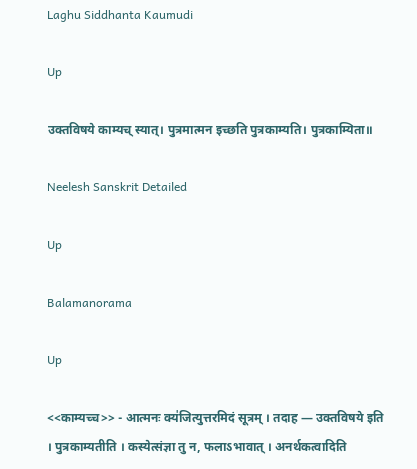Laghu Siddhanta Kaumudi

Up

उक्तविषये काम्यच् स्यात्। पुत्रमात्मन इच्छति पुत्रकाम्यति। पुत्रकाम्यिता॥

Neelesh Sanskrit Detailed

Up

Balamanorama

Up

<<काम्यच्च>> - आत्मनः क्य॑जित्युत्तरमिदं सूत्रम् । तदाह — उक्तविषये इति । पुत्रकाम्यतीति । कस्येत्संज्ञा तु न, फलाऽभावात् । अनर्थकत्वादिति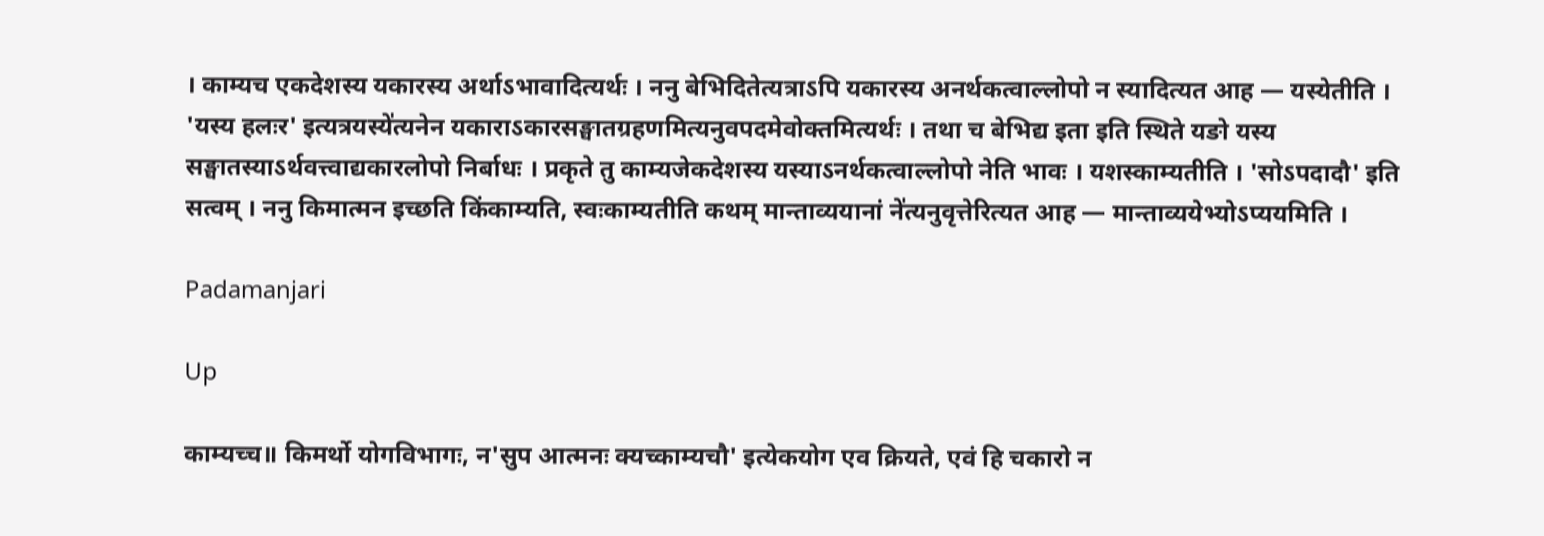। काम्यच एकदेशस्य यकारस्य अर्थाऽभावादित्यर्थः । ननु बेभिदितेत्यत्राऽपि यकारस्य अनर्थकत्वाल्लोपो न स्यादित्यत आह — यस्येतीति । 'यस्य हलःर' इत्यत्रयस्ये॑त्यनेन यकाराऽकारसङ्घातग्रहणमित्यनुवपदमेवोक्तमित्यर्थः । तथा च बेभिद्य इता इति स्थिते यङो यस्य सङ्घातस्याऽर्थवत्त्वाद्यकारलोपो निर्बाधः । प्रकृते तु काम्यजेकदेशस्य यस्याऽनर्थकत्वाल्लोपो नेति भावः । यशस्काम्यतीति । 'सोऽपदादौ' इति सत्वम् । ननु किमात्मन इच्छति किंकाम्यति, स्वःकाम्यतीति कथम् मान्ताव्ययानां ने॑त्यनुवृत्तेरित्यत आह — मान्ताव्ययेभ्योऽप्ययमिति ।

Padamanjari

Up

काम्यच्च॥ किमर्थो योगविभागः, न'सुप आत्मनः क्यच्काम्यचौ' इत्येकयोग एव क्रियते, एवं हि चकारो न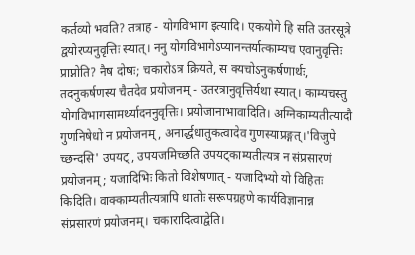कर्तव्यो भवति? तत्राह - योगविभाग इत्यादि। एकयोगे हि सति उतरसूत्रे द्वयोरप्यनुवृत्तिः स्यात्। ननु योगविभागेऽप्यानन्तर्यात्काम्यच एवानुवृत्तिः प्राप्नोति? नैष दोषः; चकारोऽत्र क्रियते, स क्यचोऽनुकर्षणार्थः, तदनुकर्षणस्य चैतदेव प्रयोजनम् - उतरत्रानुवृत्तिर्यथा स्यात्। काम्यचस्तु योगविभागसामर्थ्यादननुवृत्तिः। प्रयोजानाभावादिति। अग्निकाम्यतीत्यादौ गुणनिषेधो न प्रयोजनम्, अनार्द्धधातुकत्वादेव गुणस्याप्रङ्गत्।'विजुपे च्छन्दसि' उपयट्, उपयजमिच्छति उपयट्काम्यतीत्यत्र न संप्रसारणं प्रयोजनम्; यजादिभिः कितो विशेषणात् - यजादिभ्यो यो विहितः किदिति। वाक्काम्यतीत्यत्रापि धातोः सरूपग्रहणे कार्यविज्ञानान्न संप्रसारणं प्रयोजनम्। चकारादित्वाद्वेति।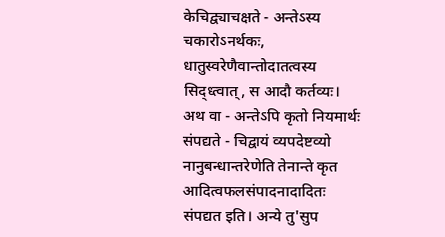केचिद्व्याचक्षते - अन्तेऽस्य चकारोऽनर्थकः, धातुस्वरेणैवान्तोदातत्वस्य सिद्ध्त्वात्, स आदौ कर्तव्यः। अथ वा - अन्तेऽपि कृतो नियमार्थः संपद्यते - चिद्वायं व्यपदेष्टव्यो नानुबन्धान्तरेणेति तेनान्ते कृत आदित्वफलसंपादनादादितः संपद्यत इति। अन्ये तु'सुप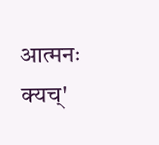आत्मनः क्यच्'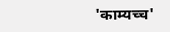'काम्यच्च'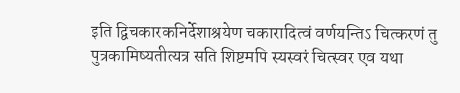इति द्विचकारकनिर्देशाश्रयेण चकारादित्वं वर्णयन्तिऽ चित्करणं तु पुत्रकामिष्यतीत्यत्र सति शिष्टमपि स्यस्वरं चित्स्वर एव यथा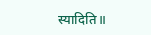स्यादिति॥